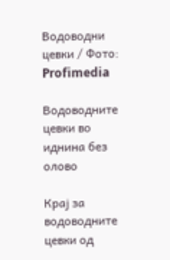Водоводни цевки / Фото: Profimedia

Водоводните цевки во иднина без олово

Крај за водоводните цевки од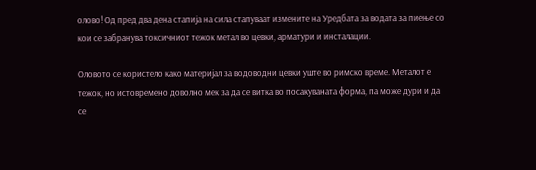олово! Од пред два дена стапија на сила стапуваат измените на Уредбата за водата за пиење со кои се забранува токсичниот тежок метал во цевки, арматури и инсталации.

Оловото се користело како материјал за водоводни цевки уште во римско време. Металот е тежок, но истовремено доволно мек за да се витка во посакуваната форма, па може дури и да се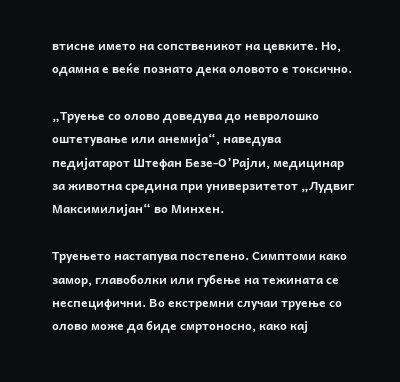втисне името на сопственикот на цевките. Но, одамна е веќе познато дека оловото е токсично.

„Труење со олово доведува до невролошко оштетување или анемија“, наведува педијатарот Штефан Безе-О’Рајли, медицинар за животна средина при универзитетот „Лудвиг Максимилијан“ во Минхен.

Труењето настапува постепено. Симптоми како замор, главоболки или губење на тежината се неспецифични. Во екстремни случаи труење со олово може да биде смртоносно, како кај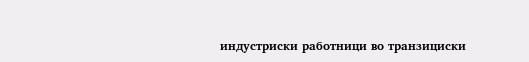индустриски работници во транзициски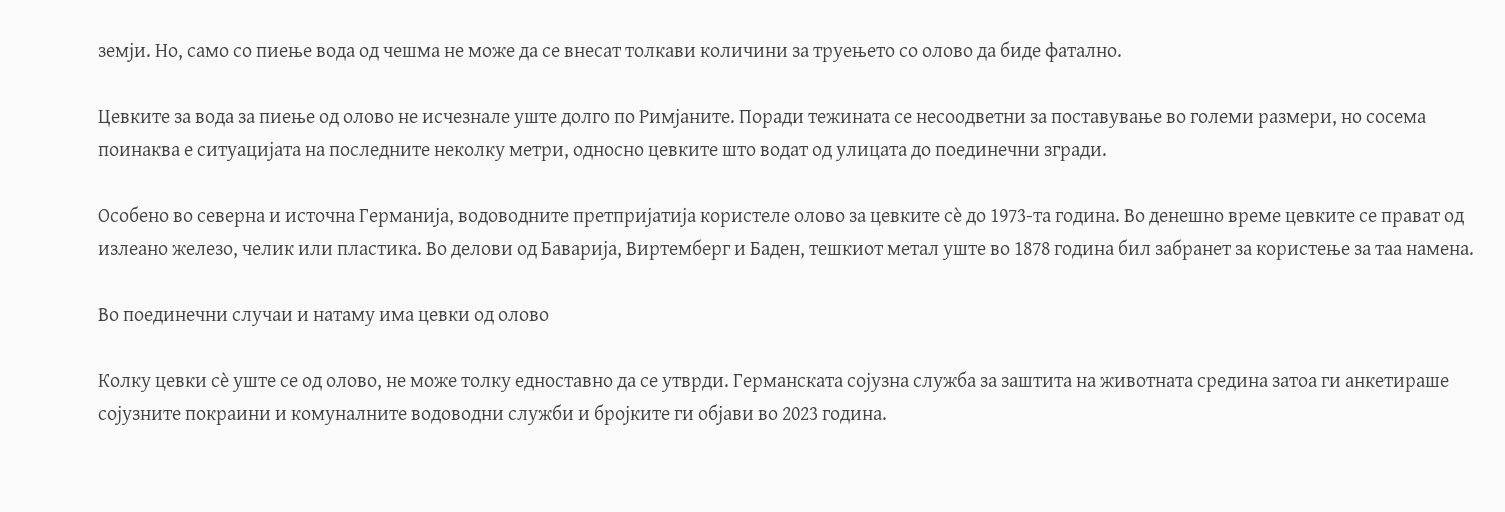земји. Но, само со пиење вода од чешма не може да се внесат толкави количини за труењето со олово да биде фатално.

Цевките за вода за пиење од олово не исчезнале уште долго по Римјаните. Поради тежината се несоодветни за поставување во големи размери, но сосема поинаква е ситуацијата на последните неколку метри, односно цевките што водат од улицата до поединечни згради.

Особено во северна и источна Германија, водоводните претпријатија користеле олово за цевките сѐ до 1973-та година. Во денешно време цевките се прават од излеано железо, челик или пластика. Во делови од Баварија, Виртемберг и Баден, тешкиот метал уште во 1878 година бил забранет за користење за таа намена.

Во поединечни случаи и натаму има цевки од олово

Колку цевки сè уште се од олово, не може толку едноставно да се утврди. Германската сојузна служба за заштита на животната средина затоа ги анкетираше сојузните покраини и комуналните водоводни служби и бројките ги објави во 2023 година.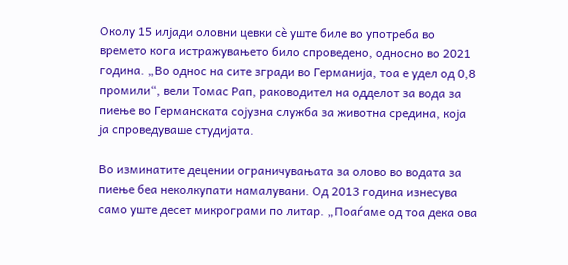Околу 15 илјади оловни цевки сè уште биле во употреба во времето кога истражувањето било спроведено, односно во 2021 година. „Во однос на сите згради во Германија, тоа е удел од 0,8 промили“, вели Томас Рап, раководител на одделот за вода за пиење во Германската сојузна служба за животна средина, која ја спроведуваше студијата.

Во изминатите децении ограничувањата за олово во водата за пиење беа неколкупати намалувани. Од 2013 година изнесува само уште десет микрограми по литар. „Поаѓаме од тоа дека ова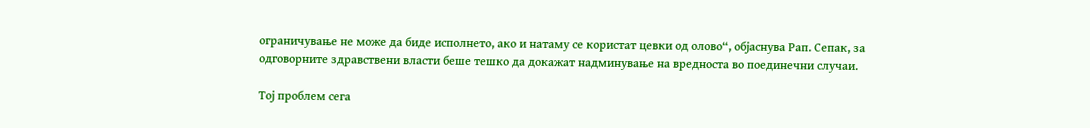ограничување не може да биде исполнето, ако и натаму се користат цевки од олово“, објаснува Рап. Сепак, за одговорните здравствени власти беше тешко да докажат надминување на вредноста во поединечни случаи.

Тој проблем сега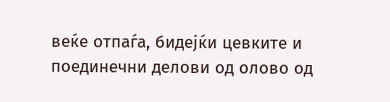веќе отпаѓа, бидејќи цевките и поединечни делови од олово од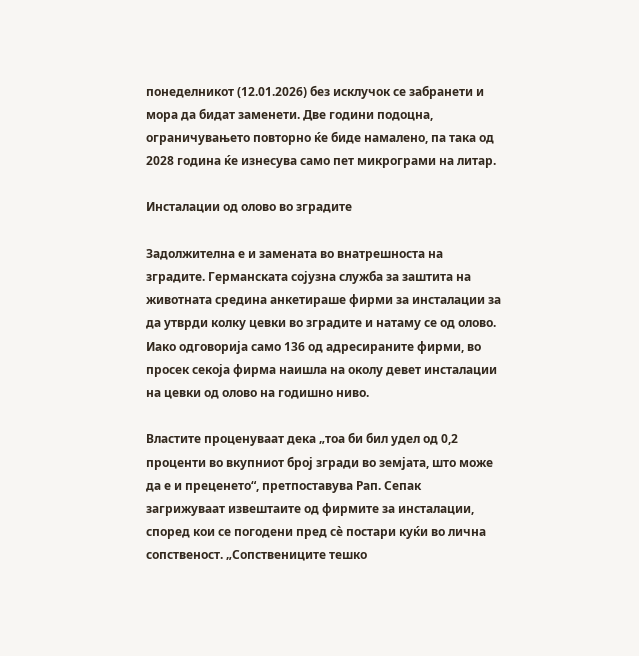понеделникот (12.01.2026) без исклучок се забранети и мора да бидат заменети. Две години подоцна, ограничувањето повторно ќе биде намалено, па така од 2028 година ќе изнесува само пет микрограми на литар.

Инсталации од олово во зградите

Задолжителна е и замената во внатрешноста на зградите. Германската сојузна служба за заштита на животната средина анкетираше фирми за инсталации за да утврди колку цевки во зградите и натаму се од олово. Иако одговорија само 136 од адресираните фирми, во просек секоја фирма наишла на околу девет инсталации на цевки од олово на годишно ниво.

Властите проценуваат дека „тоа би бил удел од 0,2 проценти во вкупниот број згради во земјата, што може да е и преценето“, претпоставува Рап. Сепак загрижуваат извештаите од фирмите за инсталации, според кои се погодени пред сѐ постари куќи во лична сопственост. „Сопствениците тешко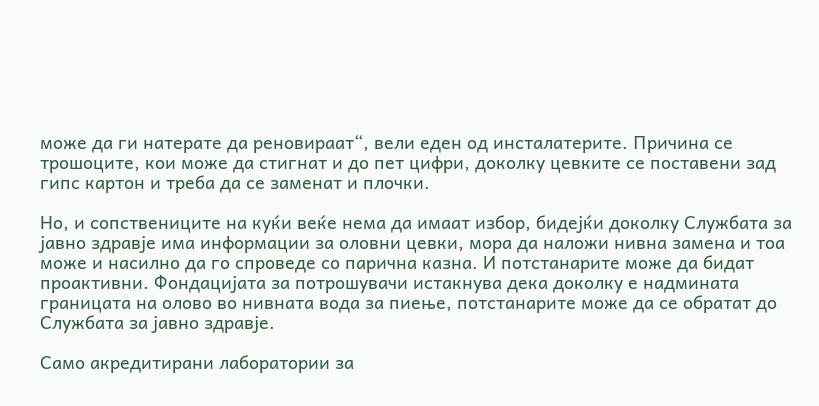може да ги натерате да реновираат“, вели еден од инсталатерите. Причина се трошоците, кои може да стигнат и до пет цифри, доколку цевките се поставени зад гипс картон и треба да се заменат и плочки.

Но, и сопствениците на куќи веќе нема да имаат избор, бидејќи доколку Службата за јавно здравје има информации за оловни цевки, мора да наложи нивна замена и тоа може и насилно да го спроведе со парична казна. И потстанарите може да бидат проактивни. Фондацијата за потрошувачи истакнува дека доколку е надмината границата на олово во нивната вода за пиење, потстанарите може да се обратат до Службата за јавно здравје.

Само акредитирани лаборатории за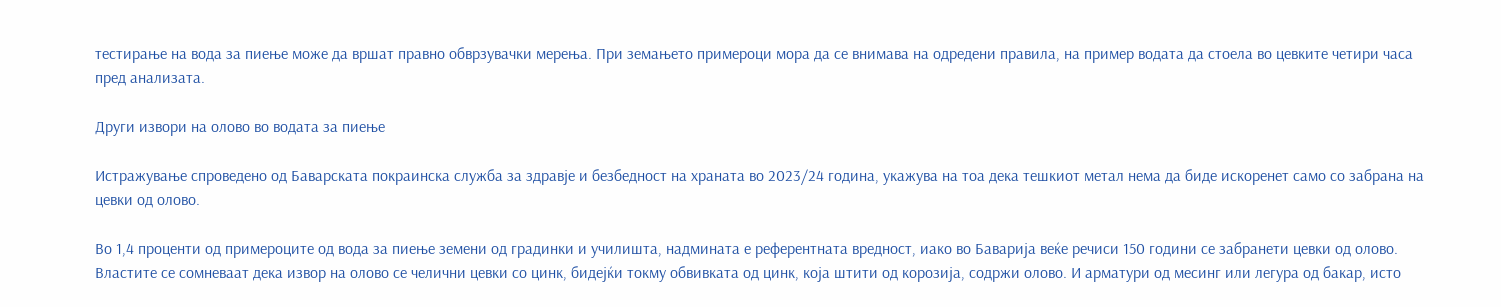тестирање на вода за пиење може да вршат правно обврзувачки мерења. При земањето примероци мора да се внимава на одредени правила, на пример водата да стоела во цевките четири часа пред анализата.

Други извори на олово во водата за пиење

Истражување спроведено од Баварската покраинска служба за здравје и безбедност на храната во 2023/24 година, укажува на тоа дека тешкиот метал нема да биде искоренет само со забрана на цевки од олово.

Во 1,4 проценти од примероците од вода за пиење земени од градинки и училишта, надмината е референтната вредност, иако во Баварија веќе речиси 150 години се забранети цевки од олово. Властите се сомневаат дека извор на олово се челични цевки со цинк, бидејќи токму обвивката од цинк, која штити од корозија, содржи олово. И арматури од месинг или легура од бакар, исто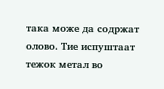така може да содржат олово. Тие испуштаат тежок метал во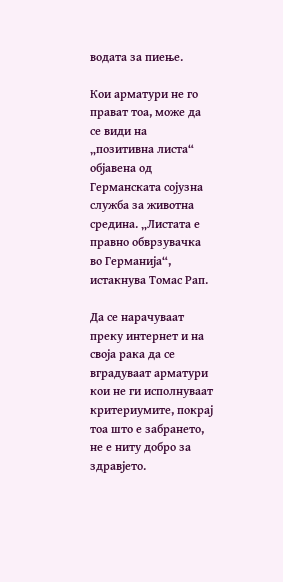водата за пиење.

Кои арматури не го прават тоа, може да се види на „позитивна листа“ објавена од Германската сојузна служба за животна средина. „Листата е правно обврзувачка во Германија“, истакнува Томас Рап.

Да се нарачуваат преку интернет и на своја рака да се вградуваат арматури кои не ги исполнуваат критериумите, покрај тоа што е забрането, не е ниту добро за здравјето.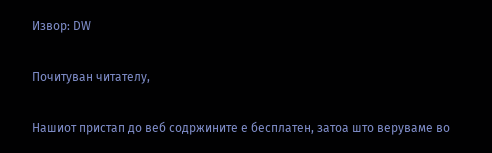Извор: DW

Почитуван читателу,

Нашиот пристап до веб содржините е бесплатен, затоа што веруваме во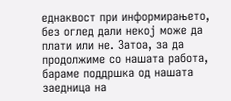еднаквост при информирањето, без оглед дали некој може да плати или не. Затоа, за да продолжиме со нашата работа, бараме поддршка од нашата заедница на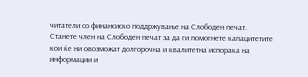читатели со финансиско поддржување на Слободен печат. Станете член на Слободен печат за да ги помогнете капацитетите кои ќе ни овозможат долгорочна и квалитетна испорака на информации и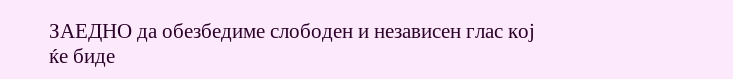ЗАЕДНО да обезбедиме слободен и независен глас кој ќе биде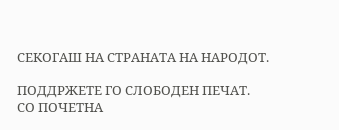СЕКОГАШ НА СТРАНАТА НА НАРОДОТ.

ПОДДРЖЕТЕ ГО СЛОБОДЕН ПЕЧАТ.
СО ПОЧЕТНА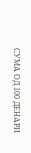СУМА ОД 100 ДЕНАРИ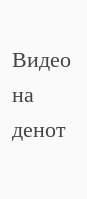Видео на денот